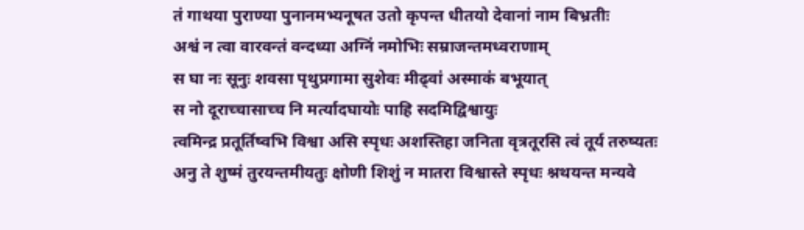तं गाथया पुराण्या पुनानमभ्यनूषत उतो कृपन्त धीतयो देवानां नाम बिभ्रतीः
अश्वं न त्वा वारवन्तं वन्दध्या अग्निं नमोभिः सम्राजन्तमध्वराणाम्
स घा नः सूनुः शवसा पृथुप्रगामा सुशेवः मीढ्वां अस्माकं बभूयात्
स नो दूराच्चासाच्च नि मर्त्यादघायोः पाहि सदमिद्विश्वायुः
त्वमिन्द्र प्रतूर्तिष्वभि विश्वा असि स्पृधः अशस्तिहा जनिता वृत्रतूरसि त्वं तूर्य तरुष्यतः
अनु ते शुष्मं तुरयन्तमीयतुः क्षोणी शिशुं न मातरा विश्वास्ते स्पृधः श्नथयन्त मन्यवे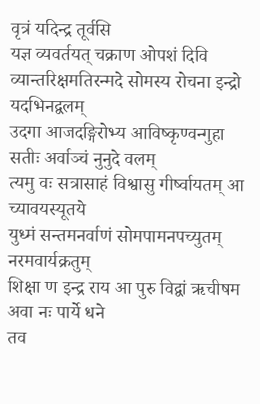वृत्रं यदिन्द्र तूर्वसि
यज्ञ व्यवर्तयत् चक्राण ओपशं दिवि
व्यान्तरिक्षमतिरन्मदे सोमस्य रोचना इन्द्रो यदभिनद्वलम्
उदगा आजदङ्गिरोभ्य आविष्कृण्वन्गुहा सतीः अर्वाञ्चं नुनुदे वलम्
त्यमु वः सत्रासाहं विश्वासु गीर्ष्वायतम् आ च्यावयस्यूतये
युध्मं सन्तमनर्वाणं सोमपामनपच्युतम् नरमवार्यक्रतुम्
शिक्षा ण इन्द्र राय आ पुरु विद्वां ऋचीषम अवा नः पार्ये धने
तव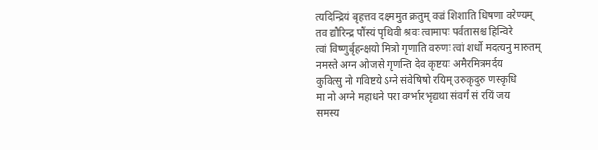त्यदिन्द्रियं बृहत्तव दक्ष्ममुत क्रतुम् वज्रं शिशाति धिषणा वरेण्यम्
तव द्यौरिन्द्र पौंस्यं पृथिवी श्रवः त्वामापः पर्वतासश्च हिन्विरे
त्वां विष्णुर्बृहन्क्षयो मित्रो गृणाति वरुणः त्वां शर्धो मदत्यनु मारुतम्
नमस्ते अग्न ओजसे गृणन्ति देव कृष्टयः अमैरमित्रमर्दय
कुवित्सु नो गविष्टये ऽग्ने संवेषिषो रयिम् उरुकृदुरु णस्कृधि
मा नो अग्ने महाधने परा वर्ग्भारभृद्यथा संवर्गं सं रयिं जय
समस्य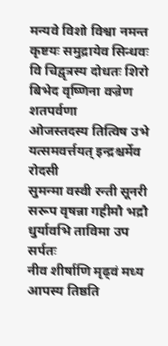मन्यवे विशो विश्वा नमन्त कृष्टयः समुद्रायेव सिन्धवः
वि चिद्वृत्रस्य दोधतः शिरो बिभेद वृष्णिना वज्रेण शतपर्वणा
ओजस्तदस्य तित्विष उभे यत्समवर्त्तयत् इन्द्रश्चर्मेव रोदसी
सुमन्मा वस्वी रन्ती सूनरी
सरूप वृषन्ना गहीमौ भद्रौ धुर्यावभि ताविमा उप सर्पतः
नीव शीर्षाणि मृढ्वं मध्य आपस्य तिष्ठति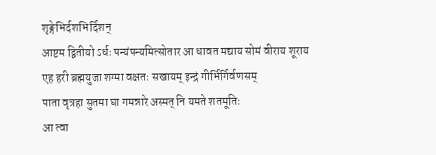शृङ्गेभिर्दशभिर्दिशन्
आष्टम द्वितीयो ऽर्धः पन्यंपन्यमित्सोतार आ धावत मद्याय सोमं वीराय शूराय
एह हरी ब्रह्मयुजा शग्मा वक्षतः सखायम् इन्द्रं गीर्भिर्गिर्वणसम्
पाता वृत्रहा सुतमा घा गमन्नारे अस्मत् नि यमते शतमूतिः
आ त्वा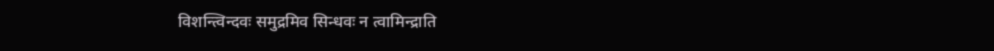विशन्त्विन्दवः समुद्रमिव सिन्धवः न त्वामिन्द्राति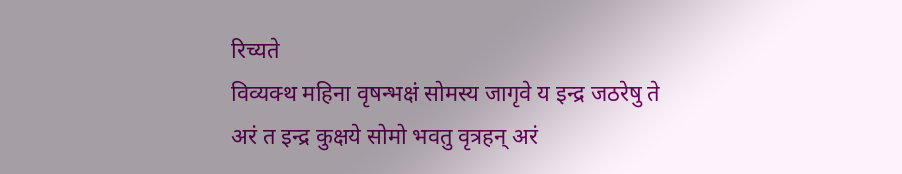रिच्यते
विव्यक्थ महिना वृषन्भक्षं सोमस्य जागृवे य इन्द्र जठरेषु ते
अरं त इन्द्र कुक्षये सोमो भवतु वृत्रहन् अरं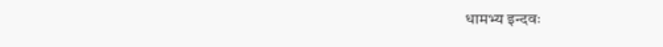धामभ्य इन्दवः